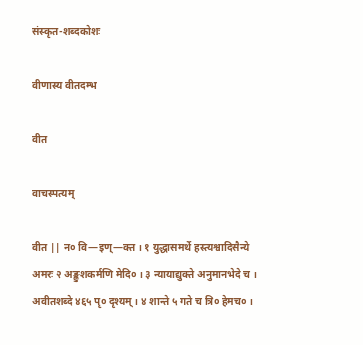संस्कृत-शब्दकोशः

वीणास्य वीतदम्भ

वीत

वाचस्पत्यम्

वीत || न० वि—इण्—क्त । १ युद्धासमर्थे हस्त्यश्वादिसैन्ये अमरः २ अङ्कुशकर्मणि मेदि० । ३ न्यायाद्युक्ते अनुमानभेदे च । अवीतशब्दे ४६५ पृ० दृश्यम् । ४ शान्ते ५ गते च त्रि० हेमच० ।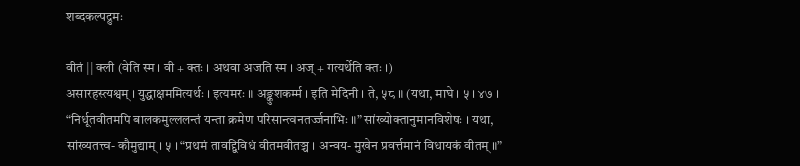शब्दकल्पद्रुमः

वीतं || क्ली (वेति स्म । वी + क्तः । अथवा अजति स्म । अज् + गत्यर्थेति क्तः ।)
असारहस्त्यश्वम् । युद्धाक्षममित्यर्थः । इत्यमरः ॥ अङ्कुशकर्म्म । इति मेदिनी । ते, ५८ ॥ (यथा, माघे । ५ । ४७ । “निर्धूतवीतमपि बालकमुल्ललन्तं यन्ता क्रमेण परिसान्त्वनतर्ज्जनाभिः ॥” सांख्योक्तानुमानविशेषः । यथा, सांख्यतत्त्व- कौमुद्याम् । ५ । “प्रथमं तावद्द्विविधं वीतमवीतञ्च । अन्वय- मुखेन प्रवर्त्तमानं विधायकं वीतम् ॥”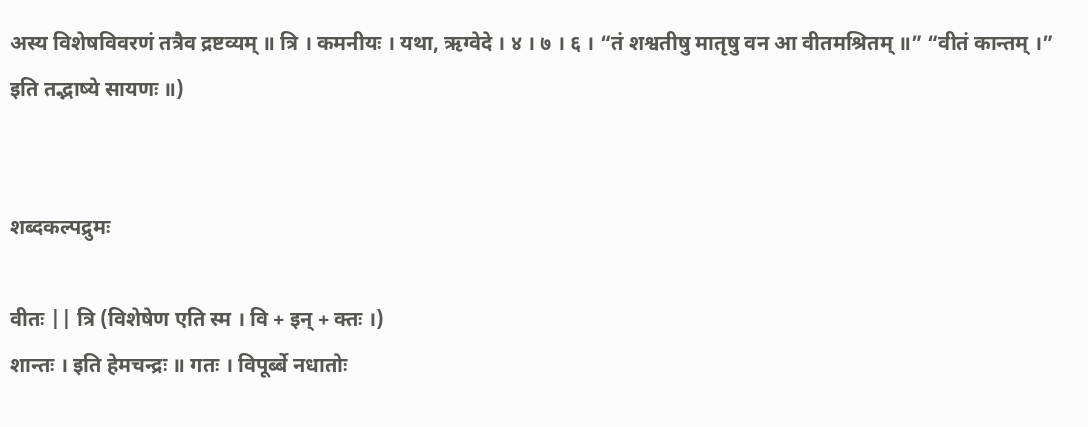अस्य विशेषविवरणं तत्रैव द्रष्टव्यम् ॥ त्रि । कमनीयः । यथा, ऋग्वेदे । ४ । ७ । ६ । “तं शश्वतीषु मातृषु वन आ वीतमश्रितम् ॥” “वीतं कान्तम् ।” इति तद्भाष्ये सायणः ॥)


शब्दकल्पद्रुमः

वीतः || त्रि (विशेषेण एति स्म । वि + इन् + क्तः ।)
शान्तः । इति हेमचन्द्रः ॥ गतः । विपूर्ब्बे नधातोः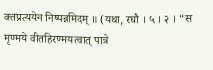क्तप्रत्ययेन निष्पन्नमिदम् ॥ (यथा, रघौ । ५ । २ । “स मृण्मये वीतहिरण्मयत्वात् पात्रे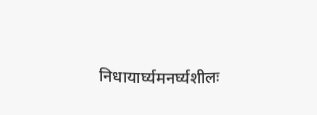निधायार्घ्यमनर्घ्यशीलः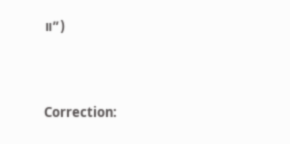॥”)



Correction: